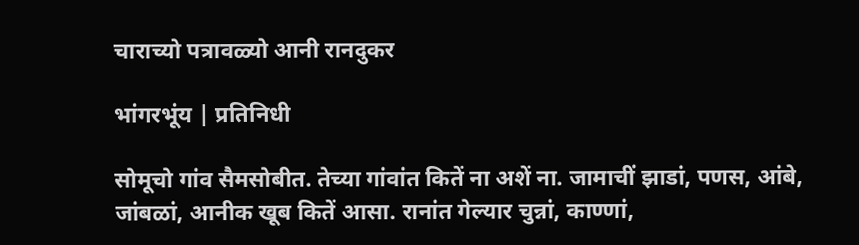चाराच्यो पत्रावळ्यो आनी रानदुकर

भांगरभूंय | प्रतिनिधी

सोमूचो गांव सैमसोबीत. तेच्या गांवांत कितें ना अशें ना. जामाचीं झाडां, पणस, आंबे, जांबळां, आनीक खूब कितें आसा. रानांत गेल्यार चुन्नां, काण्णां,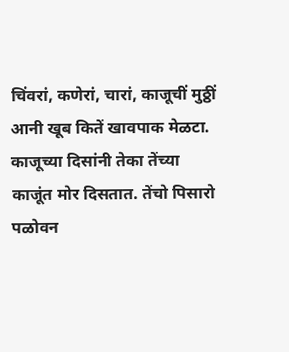चिंवरां, कणेरां, चारां, काजूचीं मुठ्ठीं आनी खूब कितें खावपाक मेळटा.
काजूच्या दिसांनी तेका तेंच्या काजूंत मोर दिसतात. तेंचो पिसारो पळोवन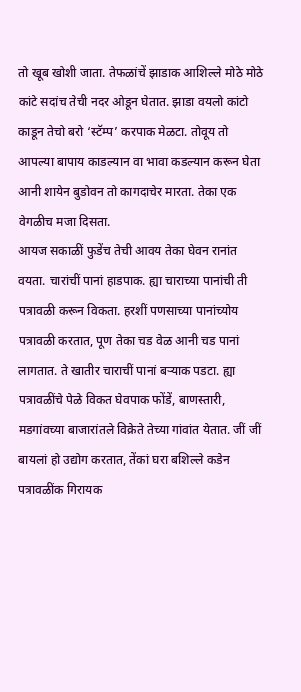तो खूब खोशी जाता. तेफळांचें झाडाक आशिल्ले मोठे मोठे कांटे सदांच तेची नदर ओडून घेतात. झाडा वयलो कांटो काडून तेचो बरो ‘स्टॅम्प’ करपाक मेळटा. तोवूय तो
आपल्या बापाय काडल्यान वा भावा कडल्यान करून घेता आनी शायेन बुडोवन तो कागदाचेर मारता. तेका एक वेगळीच मजा दिसता.
आयज सकाळीं फुडेंच तेची आवय तेका घेवन रानांत वयता. चारांचीं पानां हाडपाक. ह्या चाराच्या पानांची ती पत्रावळी करून विकता. हरशीं पणसाच्या पानांच्योय पत्रावळी करतात, पूण तेका चड वेळ आनी चड पानां लागतात. ते खातीर चाराचीं पानां बऱ्याक पडटा. ह्या पत्रावळींचे पेळे विकत घेवपाक फोंडें, बाणस्तारी, मडगांवच्या बाजारांतले विक्रेते तेच्या गांवांत येतात. जीं जीं बायलां हो उद्योग करतात, तेंकां घरा बशिल्ले कडेन पत्रावळींक गिरायक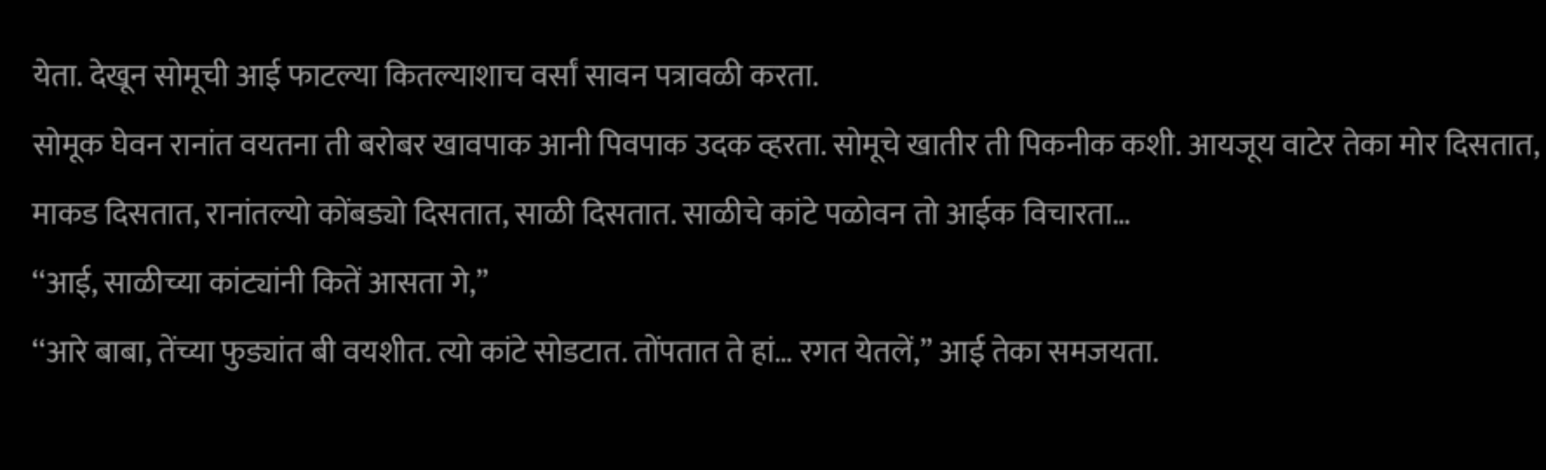येता. देखून सोमूची आई फाटल्या कितल्याशाच वर्सां सावन पत्रावळी करता.
सोमूक घेवन रानांत वयतना ती बरोबर खावपाक आनी पिवपाक उदक व्हरता. सोमूचे खातीर ती पिकनीक कशी. आयजूय वाटेर तेका मोर दिसतात, माकड दिसतात, रानांतल्यो कोंबड्यो दिसतात, साळी दिसतात. साळीचे कांटे पळोवन तो आईक विचारता…
‘‘आई, साळीच्या कांट्यांनी कितें आसता गे,’’
‘‘आरे बाबा, तेंच्या फुड्यांत बी वयशीत. त्यो कांटे सोडटात. तोंपतात ते हां… रगत येतलें,’’ आई तेका समजयता.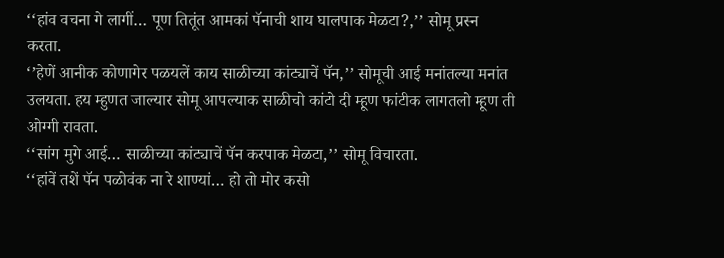‘‘हांव वचना गे लागीं… पूण तितूंत आमकां पॅनाची शाय घालपाक मेळटा?,’’ सोमू प्रस्न करता.
‘’हेणें आनीक कोणागेर पळयलें काय साळीच्या कांट्याचें पॅन,’’ सोमूची आई मनांतल्या मनांत उलयता. हय म्हुणत जाल्यार सोमू आपल्याक साळीचो कांटो दी म्हूण फांटीक लागतलो म्हूण ती ओग्गी रावता.
‘‘सांग मुगे आई… साळीच्या कांट्याचें पॅन करपाक मेळटा,’’ सोमू विचारता.
‘‘हांवें तशें पॅन पळोवंक ना रे शाण्यां… हो तो मोर कसो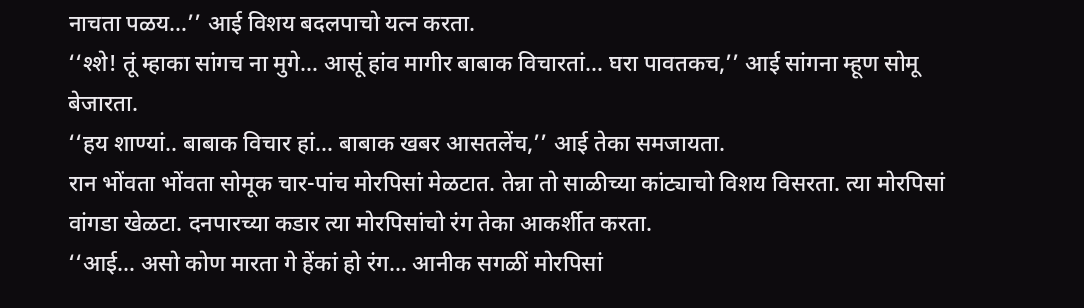नाचता पळय…’’ आई विशय बदलपाचो यत्न करता.
‘‘श्शे! तूं म्हाका सांगच ना मुगे… आसूं हांव मागीर बाबाक विचारतां… घरा पावतकच,’’ आई सांगना म्हूण सोमू बेजारता.
‘‘हय शाण्यां.. बाबाक विचार हां… बाबाक खबर आसतलेंच,’’ आई तेका समजायता.
रान भोंवता भोंवता सोमूक चार-पांच मोरपिसां मेळटात. तेन्ना तो साळीच्या कांट्याचो विशय विसरता. त्या मोरपिसां वांगडा खेळटा. दनपारच्या कडार त्या मोरपिसांचो रंग तेका आकर्शीत करता.
‘‘आई… असो कोण मारता गे हेंकां हो रंग… आनीक सगळीं मोरपिसां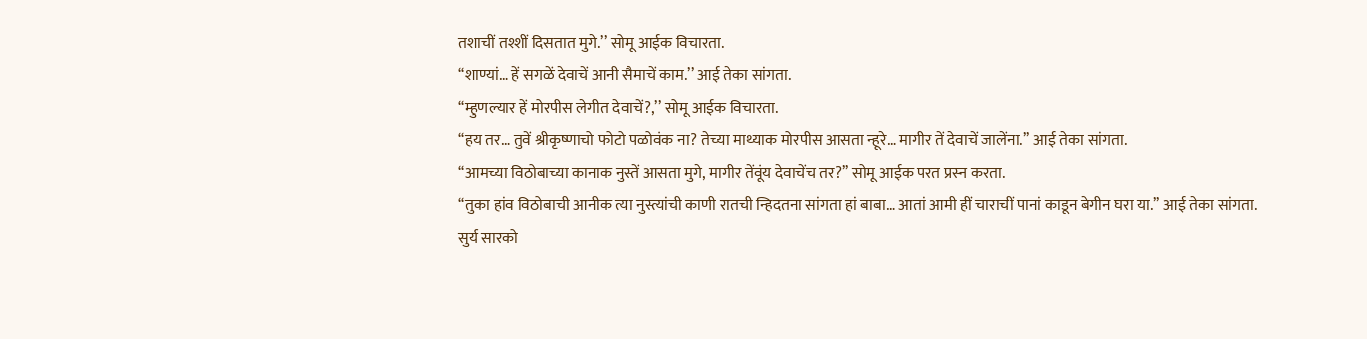तशाचीं तश्शीं दिसतात मुगे.’’ सोमू आईक विचारता.
‘‘शाण्यां… हें सगळें देवाचें आनी सैमाचें काम.’’ आई तेका सांगता.
‘‘म्हुणल्यार हें मोरपीस लेगीत देवाचें?,’’ सोमू आईक विचारता.
‘‘हय तर… तुवें श्रीकृष्णाचो फोटो पळोवंक ना? तेच्या माथ्याक मोरपीस आसता न्हूरे… मागीर तें देवाचें जालेंना.’’ आई तेका सांगता.
‘‘आमच्या विठोबाच्या कानाक नुस्तें आसता मुगे, मागीर तेंवूंय देवाचेंच तर?’’ सोमू आईक परत प्रस्न करता.
‘‘तुका हांव विठोबाची आनीक त्या नुस्त्यांची काणी रातची न्हिदतना सांगता हां बाबा… आतां आमी हीं चाराचीं पानां काडून बेगीन घरा या.’’ आई तेका सांगता.
सुर्य सारको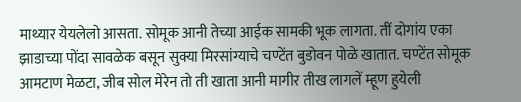माथ्यार येयलेलो आसता. सोमूक आनी तेच्या आईक सामकी भूक लागता. तीं दोगांय एका झाडाच्या पोंदा सावळेक बसून सुक्या मिरसांग्याचे चण्टेंत बुडोवन पोळे खातात. चण्टेंत सोमूक आमटाण मेळटा, जीब सोल मेरेन तो ती खाता आनी मागीर तीख लागलें म्हूण हुयेली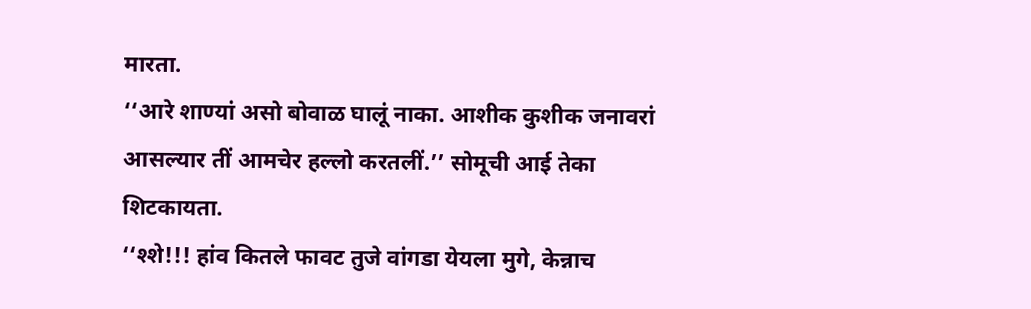मारता.
‘‘आरे शाण्यां असो बोवाळ घालूं नाका. आशीक कुशीक जनावरां आसल्यार तीं आमचेर हल्लो करतलीं.’’ सोमूची आई तेका शिटकायता.
‘‘श्शे!!! हांव कितले फावट तुजे वांगडा येयला मुगे, केन्नाच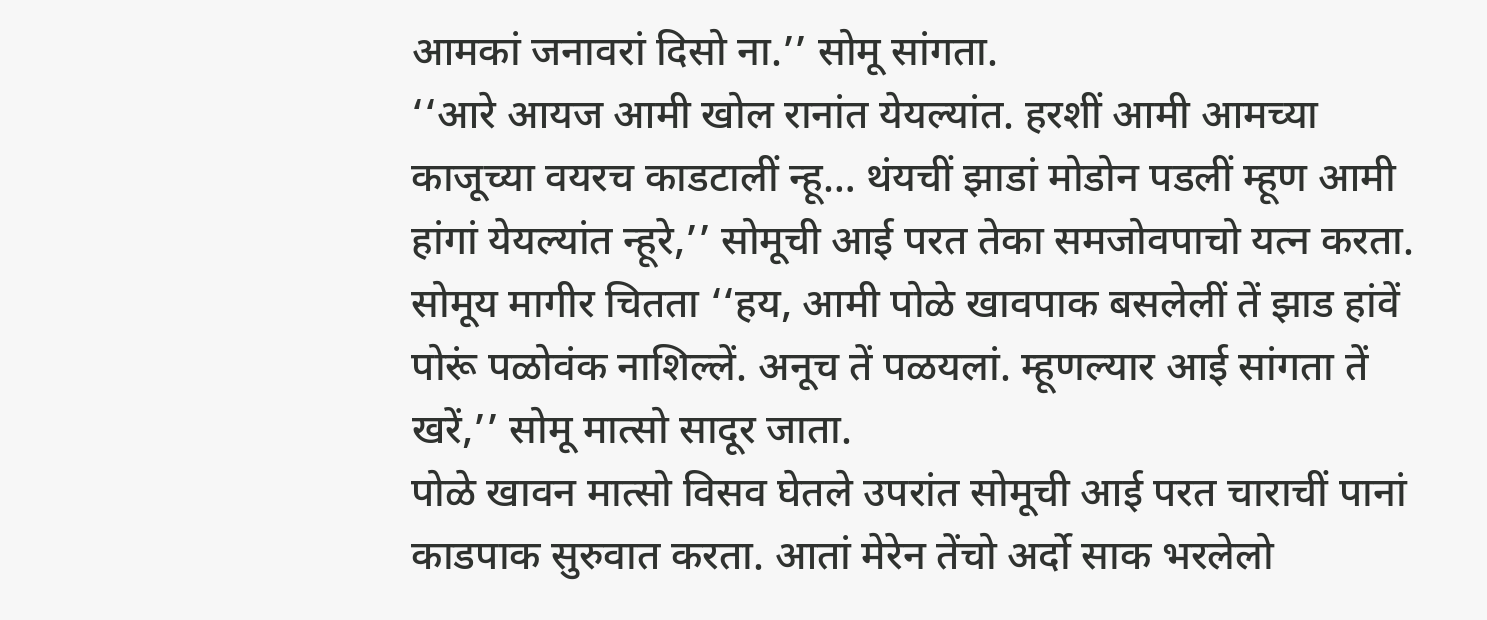आमकां जनावरां दिसो ना.’’ सोमू सांगता.
‘‘आरे आयज आमी खोल रानांत येयल्यांत. हरशीं आमी आमच्या काजूच्या वयरच काडटालीं न्हू… थंयचीं झाडां मोडोन पडलीं म्हूण आमी हांगां येयल्यांत न्हूरे,’’ सोमूची आई परत तेका समजोवपाचो यत्न करता.
सोमूय मागीर चितता ‘‘हय, आमी पोळे खावपाक बसलेलीं तें झाड हांवें पोरूं पळोवंक नाशिल्लें. अनूच तें पळयलां. म्हूणल्यार आई सांगता तें खरें,’’ सोमू मात्सो सादूर जाता.
पोळे खावन मात्सो विसव घेतले उपरांत सोमूची आई परत चाराचीं पानां काडपाक सुरुवात करता. आतां मेरेन तेंचो अर्दो साक भरलेलो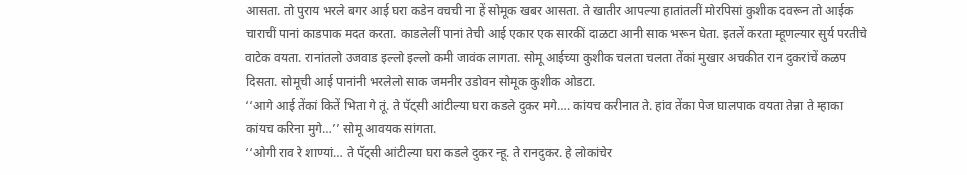आसता. तो पुराय भरले बगर आई घरा कडेन वचची ना हें सोमूक खबर आसता. ते खातीर आपल्या हातांतलीं मोरपिसां कुशीक दवरून तो आईक चाराचीं पानां काडपाक मदत करता. काडलेलीं पानां तेची आई एकार एक सारकीं दाळटा आनी साक भरून घेता. इतलें करता म्हूणल्यार सुर्य परतीचे वाटेक वयता. रानांतलो उजवाड इल्लो इल्लो कमी जावंक लागता. सोमू आईच्या कुशीक चलता चलता तेंकां मुखार अचकीत रान दुकरांचें कळप दिसता. सोमूची आई पानांनी भरलेलो साक जमनीर उडोवन सोमूक कुशीक ओडटा.
‘‘आगे आई तेंकां कितें भिता गे तूं. ते पॅट्सी आंटील्या घरा कडले दुकर मगे…. कांयच करीनात ते. हांव तेंका पेज घालपाक वयता तेन्ना ते म्हाका कांयच करिना मुगे…’’ सोमू आवयक सांगता.
‘‘ओगी राव रे शाण्यां… ते पॅट्सी आंटील्या घरा कडले दुकर न्हू. ते रानदुकर. हे लोकांचेर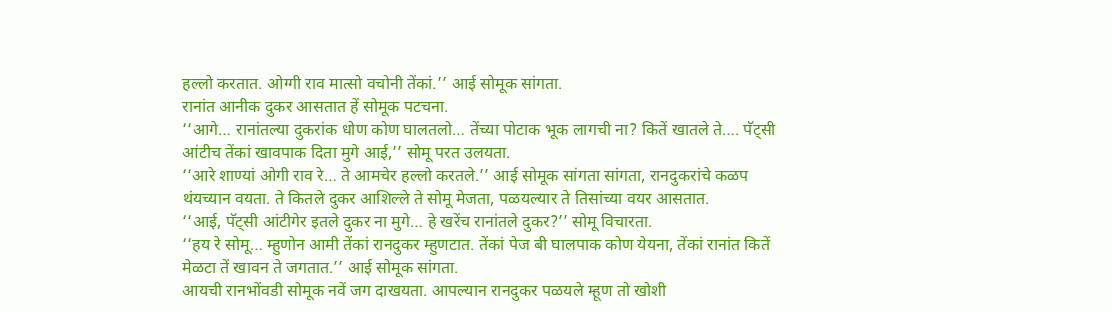हल्लो करतात. ओग्गी राव मात्सो वचोनी तेंकां.’’ आई सोमूक सांगता.
रानांत आनीक दुकर आसतात हें सोमूक पटचना.
‘‘आगे… रानांतल्या दुकरांक धोण कोण घालतलो… तेंच्या पोटाक भूक लागची ना? कितें खातले ते…. पॅट्सी आंटीच तेंकां खावपाक दिता मुगे आई,’’ सोमू परत उलयता.
‘‘आरे शाण्यां ओगी राव रे… ते आमचेर हल्लो करतले.’’ आई सोमूक सांगता सांगता, रानदुकरांचे कळप थंयच्यान वयता. ते कितले दुकर आशिल्ले ते सोमू मेजता, पळयल्यार ते तिसांच्या वयर आसतात.
‘‘आई, पॅट्सी आंटीगेर इतले दुकर ना मुगे… हे खरेंच रानांतले दुकर?’’ सोमू विचारता.
‘‘हय रे सोमू… म्हुणोन आमी तेंकां रानदुकर म्हुणटात. तेंकां पेज बी घालपाक कोण येयना, तेंकां रानांत कितें मेळटा तें खावन ते जगतात.’’ आई सोमूक सांगता.
आयची रानभोंवडी सोमूक नवें जग दाखयता. आपल्यान रानदुकर पळयले म्हूण तो खोशी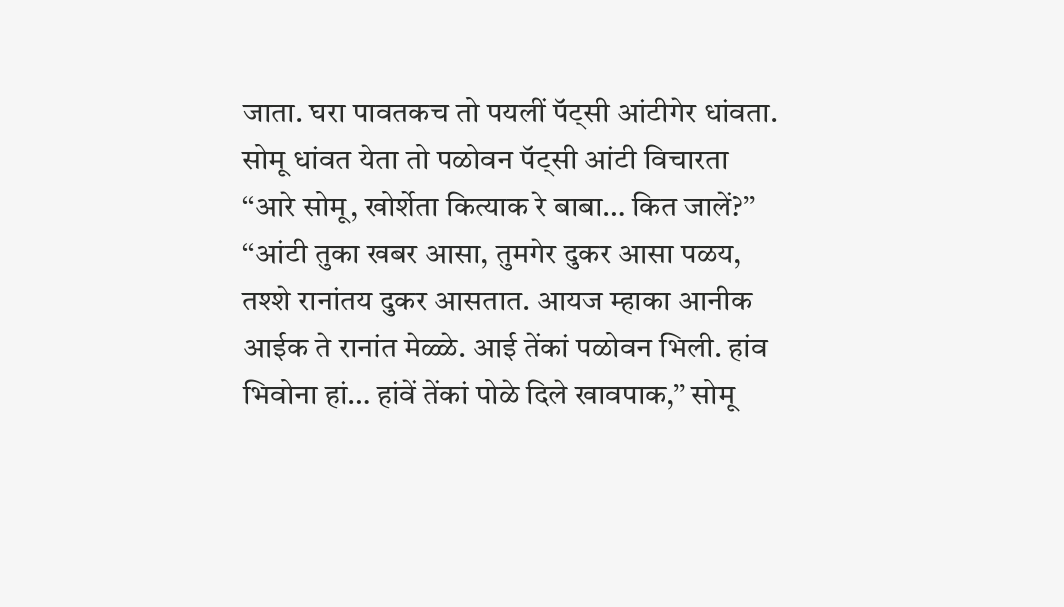जाता. घरा पावतकच तो पयलीं पॅट्सी आंटीगेर धांवता.
सोमू धांवत येता तो पळोवन पॅट्सी आंटी विचारता ‘‘आरे सोमू, खोर्शेता कित्याक रे बाबा… कित जालें?’’
‘‘आंटी तुका खबर आसा, तुमगेर दुकर आसा पळय, तश्शे रानांतय दुकर आसतात. आयज म्हाका आनीक आईक ते रानांत मेळ्ळे. आई तेंकां पळोवन भिली. हांव भिवोना हां… हांवें तेंकां पोळे दिले खावपाक,’’ सोमू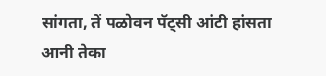सांगता, तें पळोवन पॅट्सी आंटी हांसता आनी तेका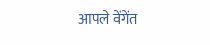आपले वेंगेंत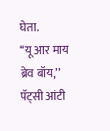घेता.
‘‘यू आर माय ब्रेव बॉय,’’ पॅट्सी आंटी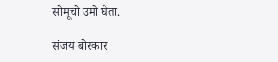सोमूचो उमो घेता.

संजय बोरकार